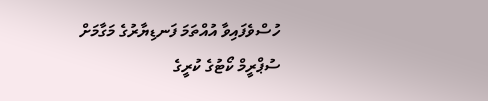ހުސްވެފައިވާ އުއްތަމަ ފަނޑިޔާރުގެ މަގާމަށް ސުޕްރީމް ކޯޓުގެ ކުރީގެ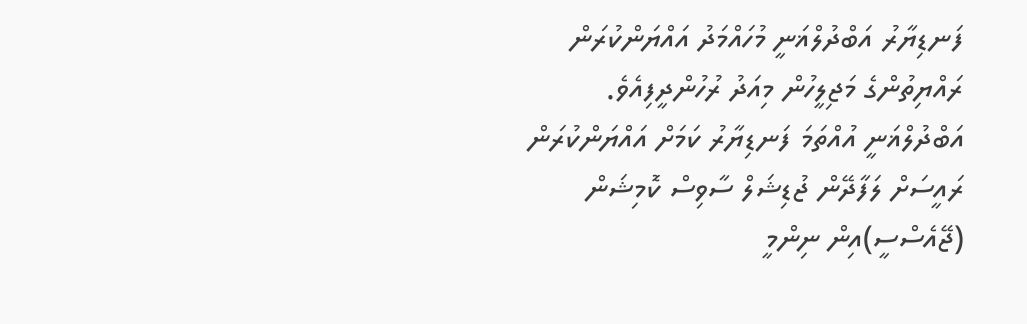ފަނޑިޔާރު އަބްދުލްޣަނީ މުހައްމަދު އައްޔަންކުރަން ރައްޔިތުންގެ މަޖިލީހުން މިއަދު ރުހުންދީފިއެވެ.
އަބްދުލްޣަނީ އުއްތަމަ ފަނޑިޔާރު ކަމަށް އައްޔަންކުރަން ރައީސަށް ލަފާދޭން ޖުޑިޝަލް ސާވިސް ކޮމިޝަން (ޖޭއެސްސީ)އިން ނިންމީ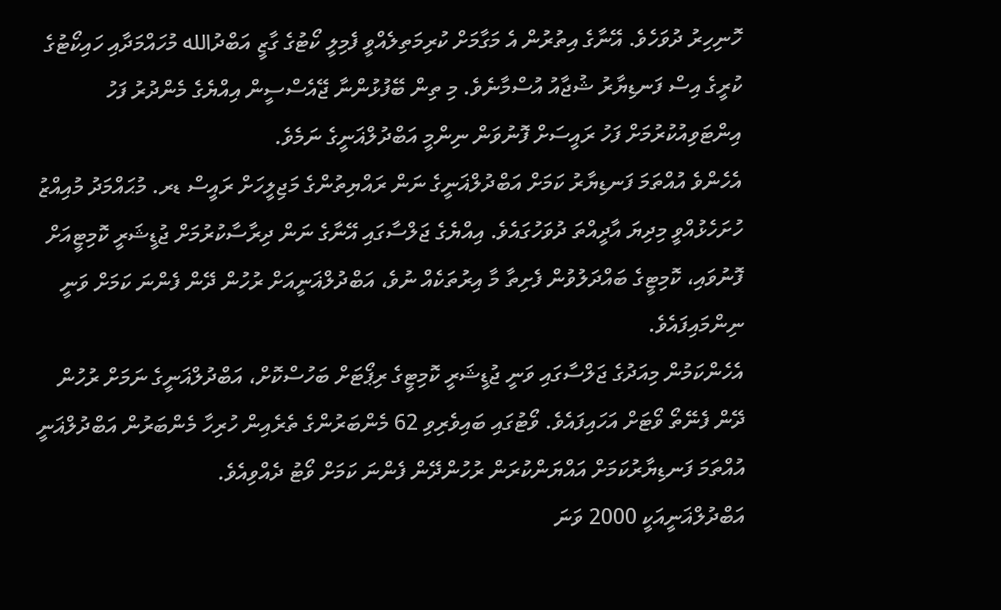ހޮނިހިރު ދުވަހެވެ. އޭނާގެ އިތުރުން އެ މަގާމަށް ކުރިމަތިލެއްވީ ފެމިލީ ކޯޓުގެ ގާޒީ އަބްދުالله މުހައްމަދާއި ހައިކޯޓުގެ ކުރީގެ އިސް ފަނޑިޔާރު ޝުޖާއު އުސްމާނެވެ. މި ތިން ބޭފުޅުންނާ ޖޭއެސްސީން އިއްޔެގެ މެންދުރު ފަހު އިންޓަވިއުކުރުމަށް ފަހު ރައީސަށް ފޮނުވަން ނިންމީ އަބްދުލްޣަނީގެ ނަމެވެ.
އެހެންވެ އުއްތަމަ ފަނޑިޔާރު ކަމަށް އަބްދުލްޣަނީގެ ނަން ރައްޔިތުންގެ މަޖިލީހަށް ރައީސް ޑރ. މުޙައްމަދު މުއިއްޒު ހުށަހެޅުއްވީ މިދިޔަ އާދީއްތަ ދުވަހުގައެވެ. އިއްޔެގެ ޖަލްސާގައި އޭނާގެ ނަން ދިރާސާކުރުމަށް ޖުޑީޝަރީ ކޮމިޓީއަށް ފޮނުވައި، ކޮމިޓީގެ ބައްދަލުވުން ފެށިތާ މާ އިރުތަކެއް ނުވެ، އަބްދުލްޣަނީއަށް ރުހުން ދޭން ފެންނަ ކަމަށް ވަނީ ނިންމައިފައެވެ.
އެހެންކަމުން މިއަދުގެ ޖަލްސާގައި ވަނީ ޖުޑީޝަރީ ކޮމިޓީގެ ރިޕޯޓަށް ބަހުސްކޮށް، އަބްދުލްޣަނީގެ ނަމަށް ރުހުން ދޭން ފެނޭތޯ ވޯޓަށް އަހައިފައެވެ. ވޯޓުގައި ބައިވެރިވި 62 މެންބަރުންގެ ތެރެއިން ހުރިހާ މެންބަރުން އަބްދުލްޣަނީ އުއްތަމަ ފަނޑިޔާރުކަމަށް އައްޔަންކުރަން ރުހުންދޭން ފެންނަ ކަމަށް ވޯޓު ދެއްވިއެވެ.
އަބްދުލްޣަނީއަކީ 2000 ވަނަ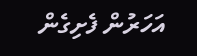އަހަރުން ފެށިގެން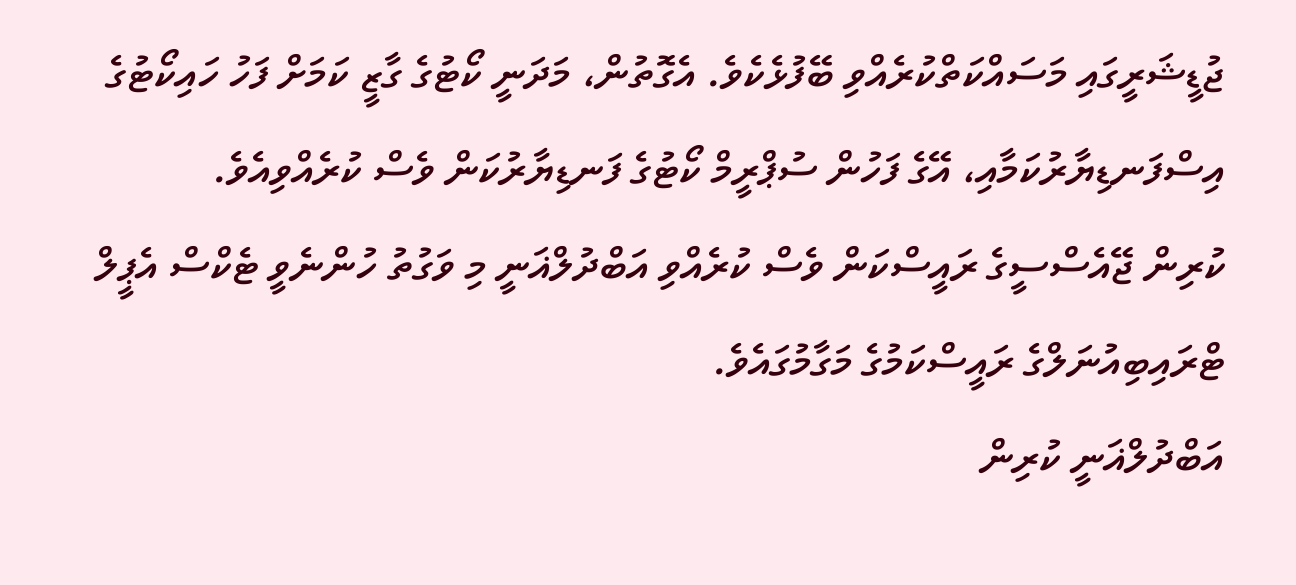ޖުޑީޝަރީގައި މަސައްކަތްކުރެއްވި ބޭފުޅެކެވެ. އެގޮތުން، މަދަނީ ކޯޓުގެ ގާޒީ ކަމަށް ފަހު ހައިކޯޓުގެ އިސްފަނޑިޔާރުކަމާއި، އޭގެ ފަހުން ސުޕްރީމް ކޯޓުގެ ފަނޑިޔާރުކަން ވެސް ކުރެއްވިއެވެ.
ކުރިން ޖޭއެސްސީގެ ރައީސްކަން ވެސް ކުރެއްވި އަބްދުލްޣަނީ މި ވަގުތު ހުންނެވީ ޓެކްސް އެޕީލް ޓްރައިބިއުނަލްގެ ރައީސްކަމުގެ މަގާމުގައެވެ.
އަބްދުލްޣަނީ ކުރިން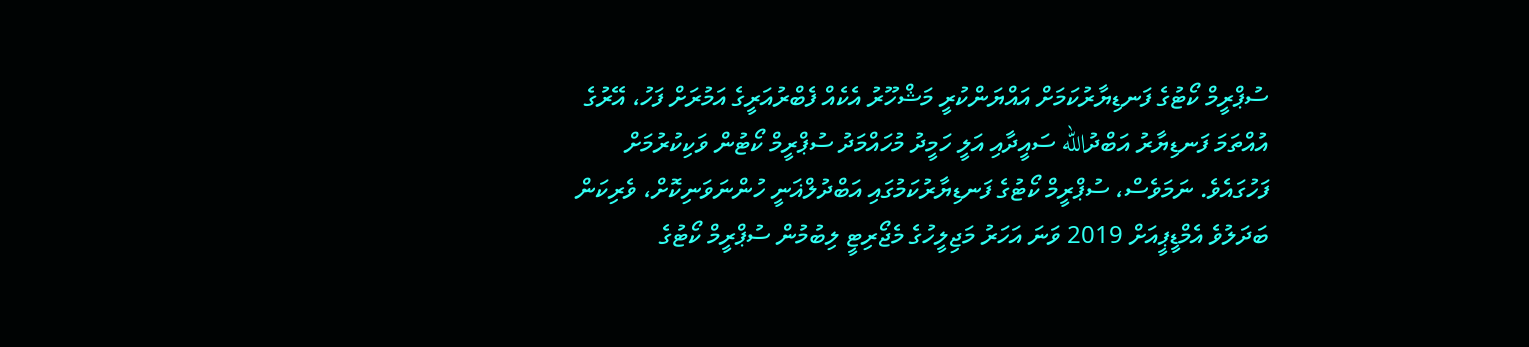ސުޕްރީމް ކޯޓުގެ ފަނޑިޔާރުކަމަށް އައްޔަންކުރީ މަޝްހޫރު އެކެއް ފެބްރުއަރީގެ އަމުރަށް ފަހު، އޭރުގެ އުއްތަމަ ފަނޑިޔާރު އަބްދުالله ސައީދާއި އަލީ ހަމީދު މުހައްމަދު ސުޕްރީމް ކޯޓުން ވަކިކުރުމަށް ފަހުގައެވެ. ނަމަވެސް، ސުޕްރީމް ކޯޓުގެ ފަނޑިޔާރުކަމުގައި އަބްދުލްޣަނީ ހުންނަވަނިކޮށް، ވެރިކަން ބަދަލުވެ އެމްޑީޕީއަށް 2019 ވަނަ އަހަރު މަޖިލީހުގެ މެޖޯރިޓީ ލިބުމުން ސުޕްރީމް ކޯޓުގެ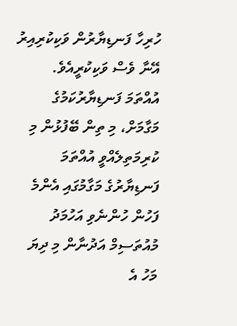ހުރިހާ ފަނޑިޔާރުން ވަކިކުރިއިރު އޭނާ ވެސް ވަކިކުރީއެވެ.
އުއްތަމަ ފަނޑިޔާރުކަމުގެ މަގާމަށް، މި ތިން ބޭފުޅުން މި ކުރިމަތިލެއްވީ އުއްތަމަ ފަނޑިޔާރުގެ މަގާމުގައި އެންމެ ފަހުން ހުންނެވި އަހުމަދު މުއުތަސިމް އަދުނާން މި ދިޔަ މަހު އެ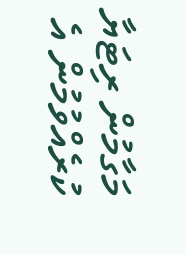މަގާމުން ރިޓަޔާ ކުރެއްވުމުން އެ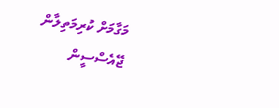މަގާމަށް ކުރިމަތިލާން ޖޭއެސްސީން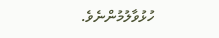ހުޅުވާލުމުންނެވެ.